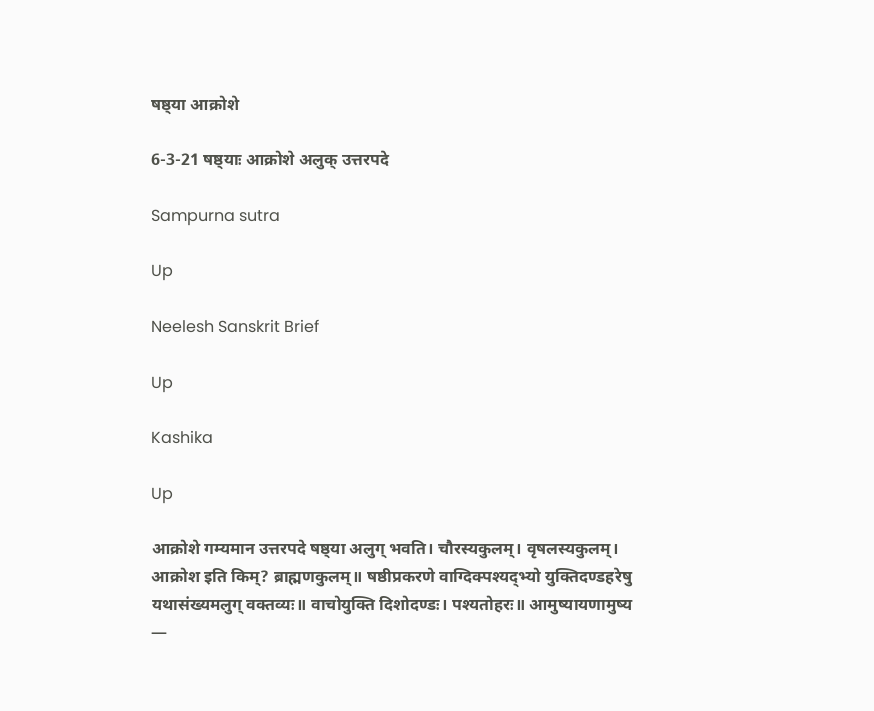षष्ठ्या आक्रोशे

6-3-21 षष्ठ्याः आक्रोशे अलुक् उत्तरपदे

Sampurna sutra

Up

Neelesh Sanskrit Brief

Up

Kashika

Up

आक्रोशे गम्यमान उत्तरपदे षष्ठ्या अलुग् भवति। चौरस्यकुलम्। वृषलस्यकुलम्। आक्रोश इति किम्? ब्राह्मणकुलम्॥ षष्ठीप्रकरणे वाग्दिक्पश्यद्भ्यो युक्तिदण्डहरेषु यथासंख्यमलुग् वक्तव्यः॥ वाचोयुक्ति दिशोदण्डः। पश्यतोहरः॥ आमुष्यायणामुष्य —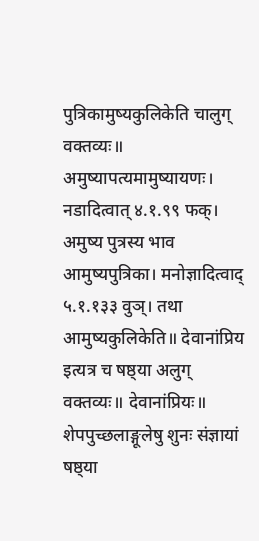पुत्रिकामुष्यकुलिकेति चालुग् वक्तव्यः॥ अमुष्यापत्यमामुष्यायणः। नडादित्वात् ४.१.९९ फक्। अमुष्य पुत्रस्य भाव आमुष्यपुत्रिका। मनोज्ञादित्वाद् ५.१.१३३ वुञ्। तथा आमुष्यकुलिकेति॥ देवानांप्रिय इत्यत्र च षष्ठ्या अलुग् वक्तव्यः॥ देवानांप्रियः॥ शेपपुच्छलाङ्गूलेषु शुनः संज्ञायां षष्ठ्या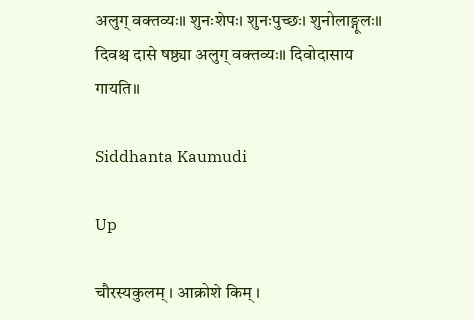अलुग् वक्तव्यः॥ शुनःशेपः। शुनःपुच्छः। शुनोलाङ्गूलः॥ दिवश्च दासे षष्ठ्या अलुग् वक्तव्यः॥ दिवोदासाय गायति॥

Siddhanta Kaumudi

Up

चौरस्यकुलम् । आक्रोशे किम् ।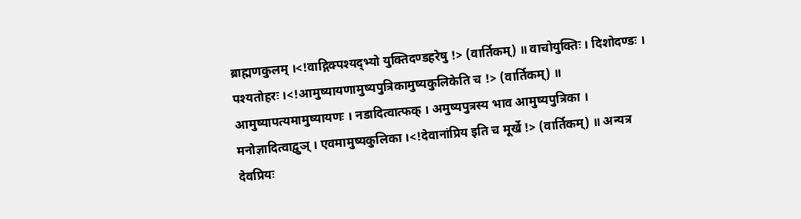ब्राह्मणकुलम् ।<!वाद्गिक्पश्यद्भ्यो युक्तिदण्डहरेषु !> (वार्तिकम्) ॥ वाचोयुक्तिः । दिशोदण्डः । पश्यतोहरः ।<!आमुष्यायणामुष्यपुत्रिकामुष्यकुलिकेति च !> (वार्तिकम्) ॥ आमुष्यापत्यमामुष्यायणः । नडादित्वात्फक् । अमुष्यपुत्रस्य भाव आमुष्यपुत्रिका । मनोज्ञादित्वाद्वुञ् । एवमामुष्यकुलिका ।<!देवानांप्रिय इति च मूर्खे !> (वार्तिकम्) ॥ अन्यत्र देवप्रियः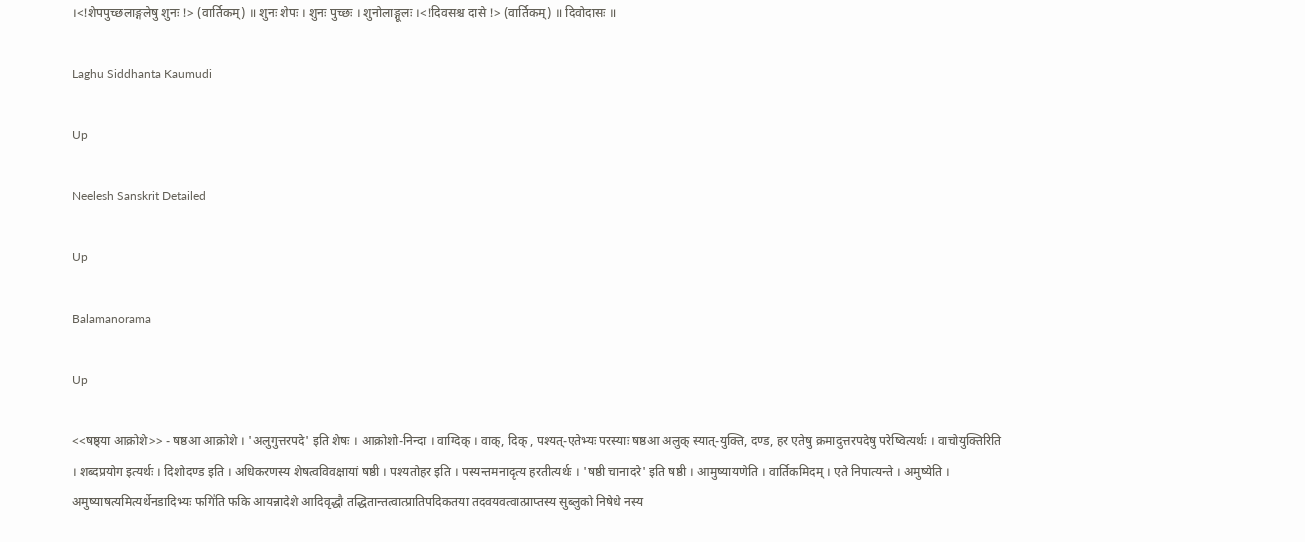।<!शेपपुच्छलाङ्गलेषु शुनः !> (वार्तिकम्) ॥ शुनः शेपः । शुनः पुच्छः । शुनोलाङ्गूलः ।<!दिवसश्च दासे !> (वार्तिकम्) ॥ दिवोदासः ॥

Laghu Siddhanta Kaumudi

Up

Neelesh Sanskrit Detailed

Up

Balamanorama

Up

<<षष्ठ्या आक्रोशे>> - षष्ठआ आक्रोशे । 'अलुगुत्तरपदे' इति शेषः । आक्रोशो-निन्दा । वाग्दिक् । वाक्, दिक् , पश्यत्-एतेभ्यः परस्याः षष्ठआ अलुक् स्यात्-युक्ति, दण्ड, हर एतेषु क्रमादुत्तरपदेषु परेष्वित्यर्थः । वाचोयुक्तिरिति । शब्दप्रयोग इत्यर्थः । दिशोदण्ड इति । अधिकरणस्य शेषत्वविवक्षायां षष्ठी । पश्यतोहर इति । पस्यन्तमनादृत्य हरतीत्यर्थः । 'षष्ठी चानादरे' इति षष्ठी । आमुष्यायणेति । वार्तिकमिदम् । एते निपात्यन्ते । अमुष्येति । अमुष्याषत्यमित्यर्थेनडादिभ्यः फगि॑ति फकि आयन्नादेशे आदिवृद्धौ तद्धितान्तत्वात्प्रातिपदिकतया तदवयवत्वात्प्राप्तस्य सुब्लुको निषेधे नस्य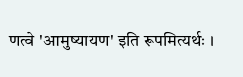णत्वे 'आमुष्यायण' इति रूपमित्यर्थः ।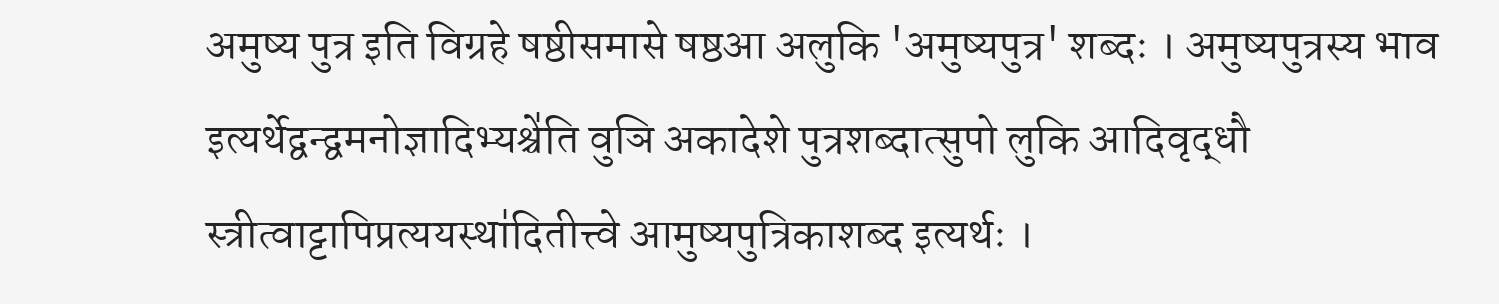अमुष्य पुत्र इति विग्रहे षष्ठीसमासे षष्ठआ अलुकि 'अमुष्यपुत्र' शब्दः । अमुष्यपुत्रस्य भाव इत्यर्थेद्वन्द्वमनोज्ञादिभ्यश्चे॑ति वुञि अकादेशे पुत्रशब्दात्सुपो लुकि आदिवृद्धौ स्त्रीत्वाट्टापिप्रत्ययस्था॑दितीत्त्वे आमुष्यपुत्रिकाशब्द इत्यर्थः ।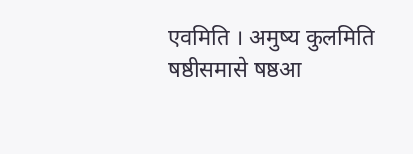एवमिति । अमुष्य कुलमिति षष्ठीसमासे षष्ठआ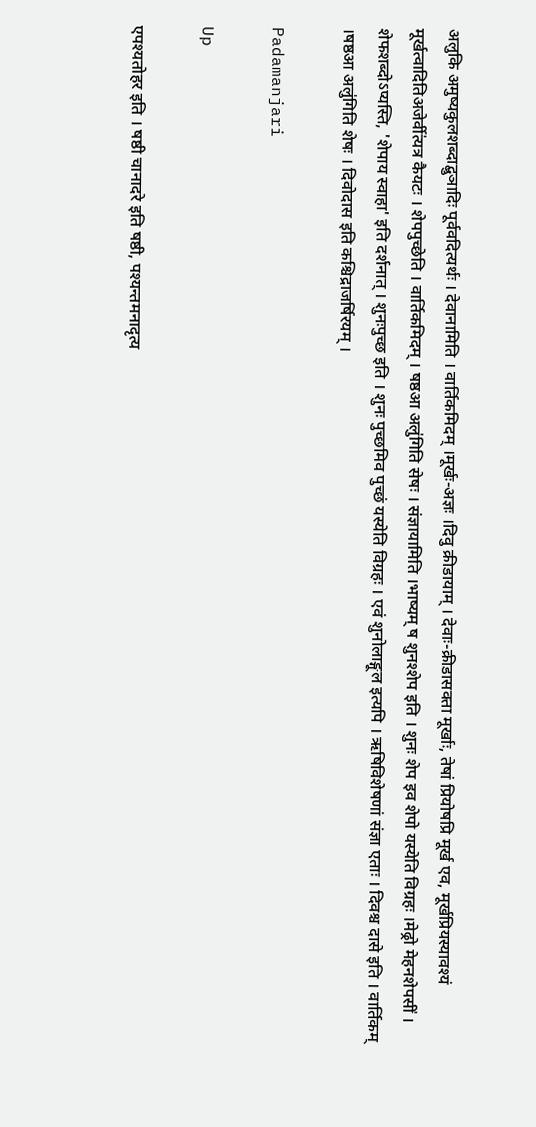अलुकि अमुष्यकुलशब्दाद्बुञादिः पूर्ववदित्यर्थः । देवानामिति । वार्तिकमिदम् ।मूर्खः-अज्ञः ।दिवु क्रीडायाम् । देवाः-क्रीडासक्ता मूर्खाः, तेषां प्रियोषप्रि मूर्ख एव, मूर्खप्रियस्यावश्यं मूर्खत्वादितिअजेर्वी॑त्यत्र कैयटः । शेपपुच्छेति । वार्तिकमिदम् । षष्ठआ अलु॑गिति सेषः । संज्ञायामिति ।भाष्यम् ष शुनश्शेप इति । शुनः शेप इव शेपो यस्येति विग्रहः ।मेढ्रो मेहनशेपसी॑ । शेफशब्दोऽप्यस्ति, 'शेपाय स्वाहा' इति दर्शनात् । शुनःपुच्छ इति । शुनः पुच्छमिव पुच्छं यस्येति विग्रहः । एवं शुनोलाङ्गूल इत्यपि । ऋषिविशेषणां संज्ञा एताः । दिवश्च दासे इति । वार्तिकम् ।षष्ठआ अलु॑गिति शेषः । दिवोदास इति कश्चिद्राजर्षिरयम् ।

Padamanjari

Up

एपश्यतोहर इति । षष्ठी चानादरे इति षष्ठी, पश्यन्तमनादृत्य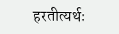हरतीत्यर्थः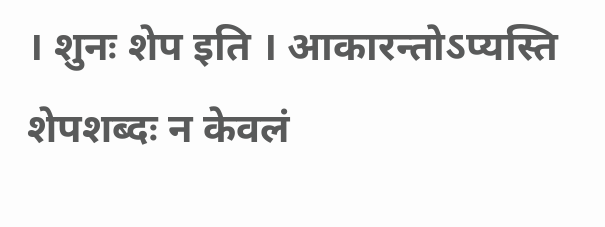। शुनः शेप इति । आकारन्तोऽप्यस्ति शेपशब्दः न केवलं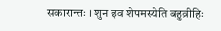सकारान्तः । शुन इव शेपमस्येति बहुव्रीहिः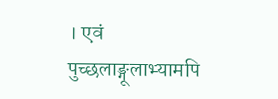। एवं पुच्छलाङ्गूलाभ्यामपि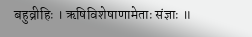बहुव्रीहिः । ऋषिविशेषाणामेताः संज्ञाः ॥